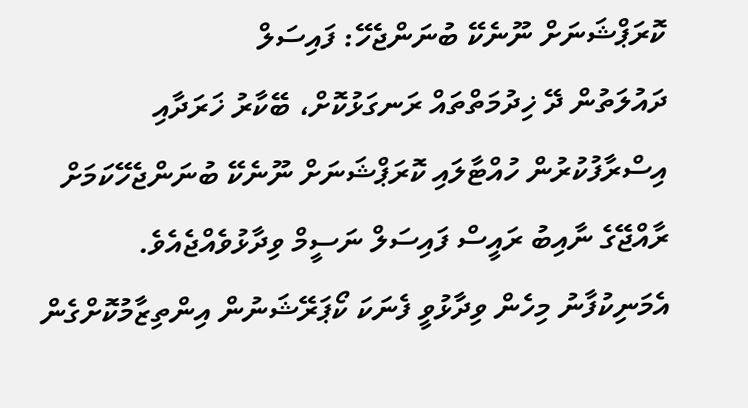ކޮރަޕްޝަނަށް ނޫނެކޭ ބުނަންޖެހޭ: ފައިސަލް
ދައުލަތުން ދޭ ޚިދުމަތްތައް ރަނގަޅުކޮށް، ބޭކާރު ޚަރަދާއި އިސްރާފުކުރުން ހުއްޓާލައި ކޮރަޕްޝަނަށް ނޫނެކޭ ބުނަންޖެހޭކަމަށް ރާއްޖޭގެ ނާއިބު ރައީސް ފައިސަލް ނަސީމް ވިދާޅުވެއްޖެއެވެ.
އެމަނިކުފާނު މިހެން ވިދާޅުވީ ފެނަކަ ކޯޕަރޭޝަނުން އިންތިޒާމުކޮށްގެން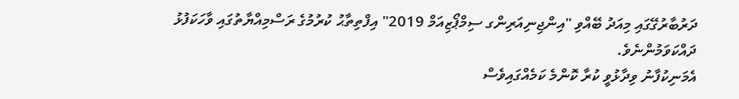ދަރުބާރުގޭގައި މިއަދު ބޭއްވި "އިންޖިނިއަރިންގ ސިމްޕޯޒިއަމް 2019" އިފްތިތާޙު ކުރުމުގެ ރަސްމިއްޔާތުގައި ވާހަކަފުޅު ދައްކަވަމުންނެވެ.
އެމަނިކުފާނު ވިދާޅުވީ ކުރާ ކޮންމެ ކަމެއްގައިވެސް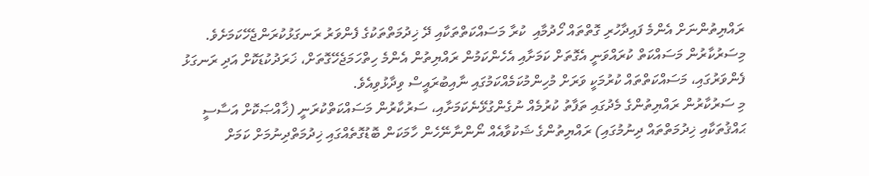ރައްޔިތުންނަށް އެންމެ ފައިދާހުރި ގޮތްތައް ހޯދުމާއި  ކުރާ މަސައްކަތްތަކާއި ދޭ ޚިދުމަތްތަކުގެ ފެންވަރު ރަނގަޅުކުރަންޖެހޭކަމަށެވެ.
މިސަރުކާރުން މަސައްކަތް ކުރައްވަނީ އެގޮތަށް ކަމަށާއި އެހެންކަމުން ރައްޔިތުން އެންމެ ހިތްހަމަޖެހޭގޮތަށް، ޚަރަދުކުޑަކޮށް އަދި ރަނގަޅު ފެންވަރުގައި، މަސައްކަތްތައް ކުރުމަކީ ވަރަށް މުހިންމުކަމެއްކަމުގައި ނާއިބުރައީސް ވިދާޅުވިއެވެ.
މި ސަރުކާރުން ރައްޔިތުންގެ މެދުގައި ތަފާތު ކުރުމެއް ނުގެންގުޅޭނެކަމަށާއި، ސަރުކާރުން މަސައްކަތްކުރަނީ (ޚާއްޞަކޮށް އަސާސީ ޙައްޤުތަކާއި ޚިދުމަތްތައް ދިނުމުގައި) ރައްޔިތުންގެ ޝަކުވާއެއް ނޯންނާނޭހެން ހާމަކަން ބޮޑުގޮތެއްގައި ޚިދުމަތްދިނުމަށް ކަމަށް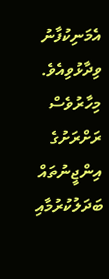އެމަނިކުފާނު ވިދާޅުވިއެވެ.
މިހާރުވެސް ރަށްރަށުގެ އިންޖީނުތައް ބަދަލުކުރުމާއި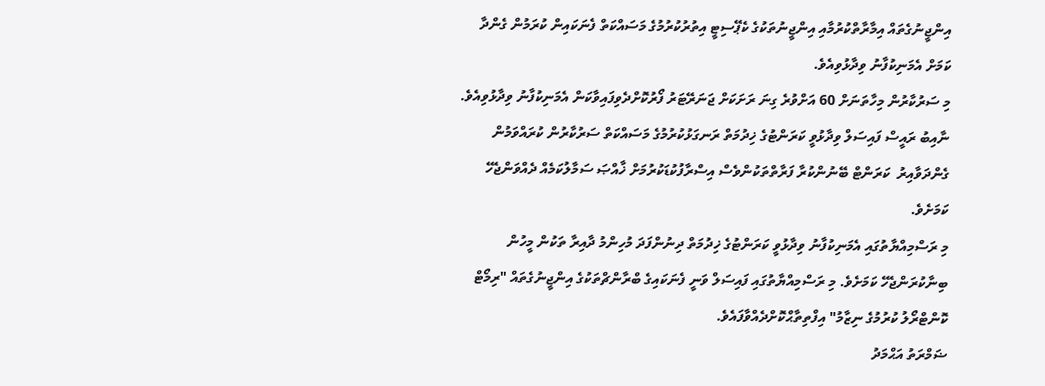އިންޖީނުގެތައް އިމާރާތްކުރުމާއި އިންޖީނުތަކުގެ ކެޕޭސިޓީ އިތުރުކުރުމުގެ މަސައްކަތް ފެނަކައިން ކުރަމުން ގެންދާ ކަމަށް އެމަނިކުފާނު ވިދާޅުވިއެވެ.
މި ސަރުކާރުން މިހާތަނަށް 60 އަށްވުރެ ގިނަ ރަށަކަށް ޖަނަރޭޓަރު ފޯރުކޮށްދެވިފައިވާކަން އެމަނިކުފާނު ވިދާޅުވިއެވެ. ނާއިބު ރައީސް ފައިސަލް ވިދާޅުވީ ކަރަންޓުގެ ޚިދުމަތް ރަނގަޅުކުރުމުގެ މަސައްކަތް ސަރުކާރުން ކުރައްވަމުން ގެންދަވާއިރު  ކަރަންޓް ބޭނުންކުރާ ފަރާތްތަކުންވެސް އިސްރާފުކުޑަކުރުމަށް ޚާއްޞަ ސަމާލުކަމެއް ދެއްވަންޖެހޭ ކަމަށެވެ.
މި ރަސްމިއްޔާތުގައި އެމަނިކުފާނު ވިދާޅުވީ ކަރަންޓުގެ ޚިދުމަތް ދިނުންފަދަ މުހިންމު ދާއިރާ ތަކުން މީހުން ބިނާކުރަންޖެހޭ ކަމަށެވެ. މި ރަސްމިއްޔާތުގައި ފައިސަލް ވަނީ ފެނަކައިގެ ބްރާންޗްތަކުގެ އިންޖީނުގެތައް "ރިމޯޓް ކޮންޓްރޯލު ކުރުމުގެ ނިޒާމު" އިފްތިތާޙްކޮށްދެއްވާފައެވެ.
ޟަމްރަތު އަޙްމަދު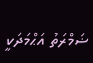ޟަމްރަތު އަޙްމަދަކީ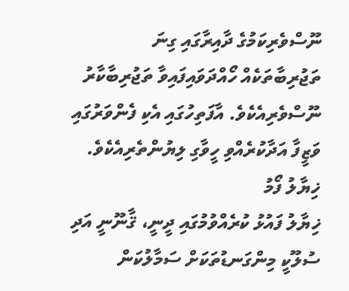ނޫސްވެރިކަމުގެ ދާއިރާގައި ގިނަ ތަޖުރިބާތަކެއް ހޯއްދަވައިފައިވާ ތަޖުރިބާކާރު ނޫސްވެރިއެކެވެ. އާފަތިހުގައި އެކި ފެންވަރުގައި ވަޒީފާ އަދާކުރެއްވި ހީވާގި ލިޔުންތެރިއެކެވެ.
ޚިޔާލު ފޯމު
ޚިޔާލު ފައުޅު ކުރެއްވުމުގައި ދީނީ، ޤާނޫނީ އަދި ސުލޫކީ މިންގަނޑުތަކަށް ސަމާލުކަން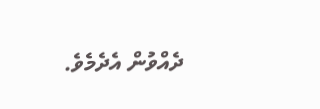ދެއްވުން އެދެމެވެ.